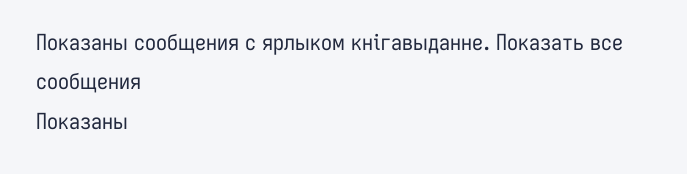Показаны сообщения с ярлыком кнігавыданне. Показать все сообщения
Показаны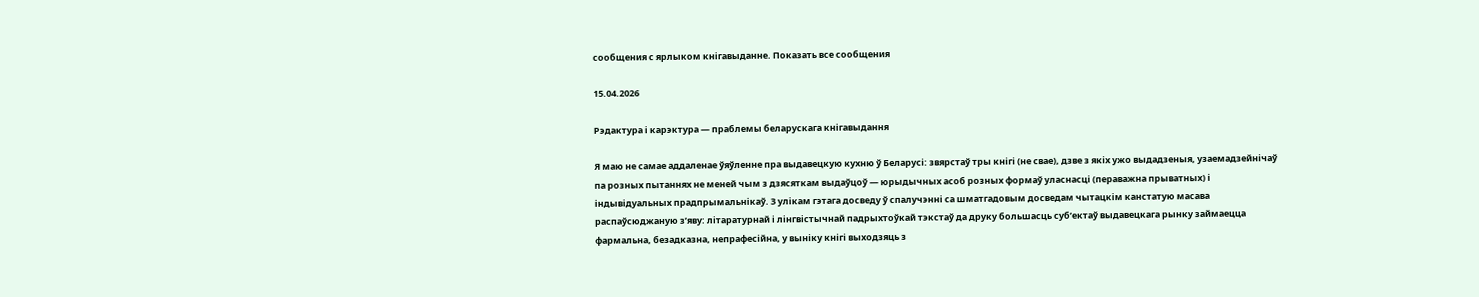сообщения с ярлыком кнігавыданне. Показать все сообщения

15.04.2026

Рэдактура і карэктура — праблемы беларускага кнігавыдання

Я маю не самае аддаленае ўяўленне пра выдавецкую кухню ў Беларусі: звярстаў тры кнігі (не свае), дзве з якіх ужо выдадзеныя, узаемадзейнічаў па розных пытаннях не меней чым з дзясяткам выдаўцоў — юрыдычных асоб розных формаў уласнасці (пераважна прыватных) і індывідуальных прадпрымальнікаў. З улікам гэтага досведу ў спалучэнні са шматгадовым досведам чытацкім канстатую масава распаўсюджаную з’яву: літаратурнай і лінгвістычнай падрыхтоўкай тэкстаў да друку большасць суб’ектаў выдавецкага рынку займаецца фармальна, безадказна, непрафесійна, у выніку кнігі выходзяць з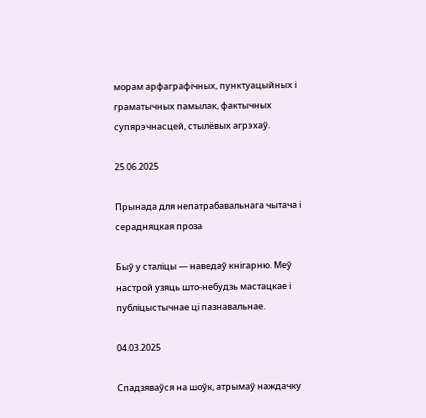морам арфаграфічных, пунктуацыйных і граматычных памылак, фактычных супярэчнасцей, стылёвых агрэхаў.

25.06.2025

Прынада для непатрабавальнага чытача і серадняцкая проза

Быў у сталіцы — наведаў кнігарню. Меў настрой узяць што-небудзь мастацкае і публіцыстычнае ці пазнавальнае.

04.03.2025

Спадзяваўся на шоўк, атрымаў наждачку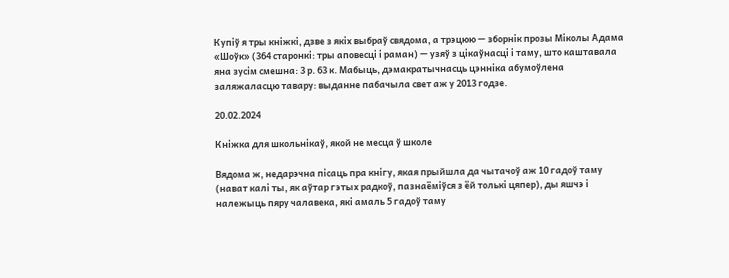Купіў я тры кніжкі, дзве з якіх выбраў свядома, а трэцюю — зборнік прозы Міколы Адама «Шоўк» (364 старонкі: тры аповесці і раман) — узяў з цікаўнасці і таму, што каштавала яна зусім смешна: 3 р. 63 к. Мабыць, дэмакратычнасць цэнніка абумоўлена заляжаласцю тавару: выданне пабачыла свет аж у 2013 годзе.

20.02.2024

Кніжка для школьнікаў, якой не месца ў школе

Вядома ж, недарэчна пісаць пра кнігу, якая прыйшла да чытачоў аж 10 гадоў таму (нават калі ты, як аўтар гэтых радкоў, пазнаёміўся з ёй толькі цяпер), ды яшчэ і належыць пяру чалавека, які амаль 5 гадоў таму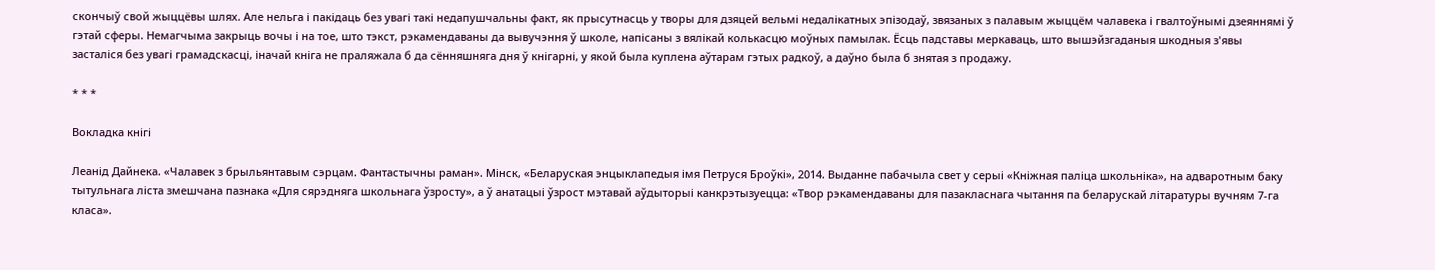скончыў свой жыццёвы шлях. Але нельга і пакідаць без увагі такі недапушчальны факт, як прысутнасць у творы для дзяцей вельмі недалікатных эпізодаў, звязаных з палавым жыццём чалавека і гвалтоўнымі дзеяннямі ў гэтай сферы. Немагчыма закрыць вочы і на тое, што тэкст, рэкамендаваны да вывучэння ў школе, напісаны з вялікай колькасцю моўных памылак. Ёсць падставы меркаваць, што вышэйзгаданыя шкодныя з'явы засталіся без увагі грамадскасці, іначай кніга не праляжала б да сённяшняга дня ў кнігарні, у якой была куплена аўтарам гэтых радкоў, а даўно была б знятая з продажу.

* * *

Вокладка кнігі

Леанід Дайнека. «Чалавек з брыльянтавым сэрцам. Фантастычны раман». Мінск, «Беларуская энцыклапедыя імя Петруся Броўкі», 2014. Выданне пабачыла свет у серыі «Кніжная паліца школьніка», на адваротным баку тытульнага ліста змешчана пазнака «Для сярэдняга школьнага ўзросту», а ў анатацыі ўзрост мэтавай аўдыторыі канкрэтызуецца: «Твор рэкамендаваны для пазакласнага чытання па беларускай літаратуры вучням 7-га класа».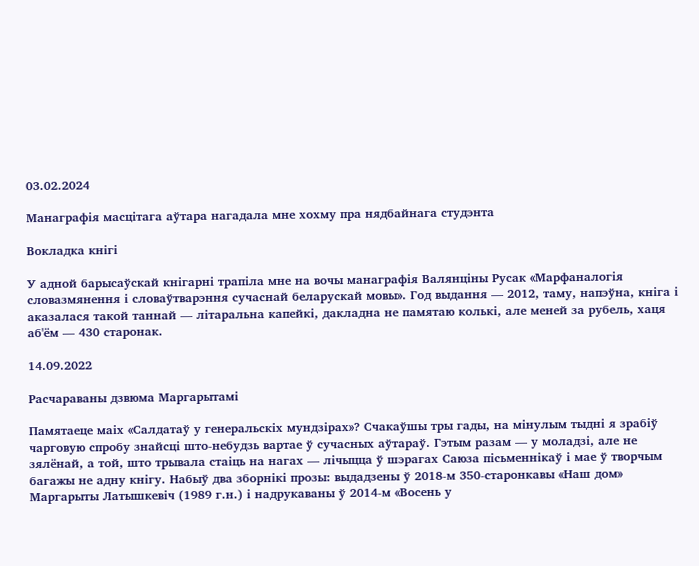03.02.2024

Манаграфія масцітага аўтара нагадала мне хохму пра нядбайнага студэнта

Вокладка кнігі

У адной барысаўскай кнігарні трапіла мне на вочы манаграфія Валянціны Русак «Марфаналогія словазмянення і словаўтварэння сучаснай беларускай мовы». Год выдання — 2012, таму, напэўна, кніга і аказалася такой таннай — літаральна капейкі, дакладна не памятаю колькі, але меней за рубель, хаця аб'ём — 430 старонак.

14.09.2022

Расчараваны дзвюма Маргарытамі

Памятаеце маіх «Салдатаў у генеральскіх мундзірах»? Счакаўшы тры гады, на мінулым тыдні я зрабіў чарговую спробу знайсці што-небудзь вартае ў сучасных аўтараў. Гэтым разам — у моладзі, але не зялёнай, а той, што трывала стаіць на нагах — лічыцца ў шэрагах Саюза пісьменнікаў і мае ў творчым багажы не адну кнігу. Набыў два зборнікі прозы: выдадзены ў 2018-м 350-старонкавы «Наш дом» Маргарыты Латышкевіч (1989 г.н.) і надрукаваны ў 2014-м «Восень у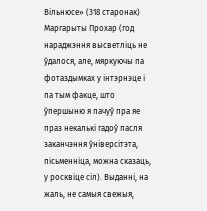Вільнюсе» (318 старонак) Маргарыты Прохар (год нараджэння высветліць не ўдалося, але, мяркуючы па фотаздымках у інтэрнэце і па тым факце, што ўпершыню я пачуў пра яе праз некалькі гадоў пасля заканчэння ўніверсітэта, пісьменніца, можна сказаць, у росквіце сіл). Выданні, на жаль, не самыя свежыя,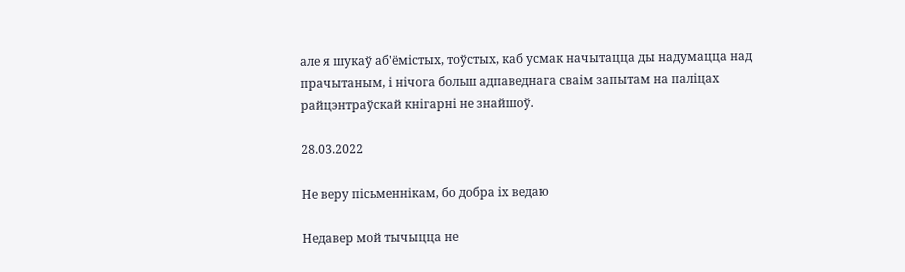але я шукаў аб'ёмістых, тоўстых, каб усмак начытацца ды надумацца над прачытаным, і нічога больш адпаведнага сваім запытам на паліцах райцэнтраўскай кнігарні не знайшоў.

28.03.2022

Не веру пісьменнікам, бо добра іх ведаю

Недавер мой тычыцца не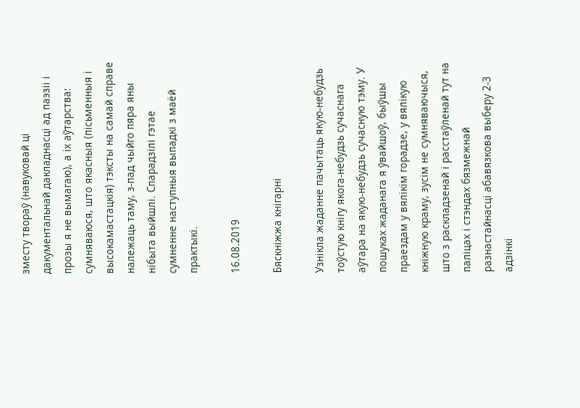зместу твораў (навуковай ці дакументальнай дакладнасці ад паэзіі і прозы я не вымагаю), а іх аўтарства: сумняваюся, што якасныя (пісьменныя і высокамастацкія) тэксты на самай справе належаць таму, з-пад чыйго пяра яны нібыта выйшлі. Спарадзілі гэтае сумненне наступныя выпадкі з маёй практыкі.

16.08.2019

Бяскніжжа кнігарні

Узнікла жаданне пачытаць якую-небудзь тоўстую кнігу якога-небудзь сучаснага аўтара на якую-небудзь сучасную тэму. У пошуках жаданага я ўвайшоў, быўшы праездам у вялікім горадзе, у вялікую кніжную краму, зусім не сумняваючыся, што з раскладзенай і расстаўленай тут на паліцах і стэндах бязмежнай разнастайнасці абавязкова выберу 2-3 адзінкі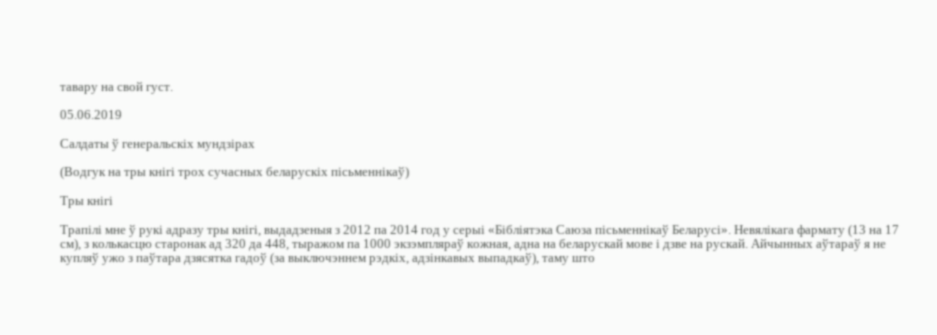тавару на свой густ.

05.06.2019

Салдаты ў генеральскіх мундзірах

(Водгук на тры кнігі трох сучасных беларускіх пісьменнікаў)

Тры кнігі

Трапілі мне ў рукі адразу тры кнігі, выдадзеныя з 2012 па 2014 год у серыі «Бібліятэка Саюза пісьменнікаў Беларусі». Невялікага фармату (13 на 17 см), з колькасцю старонак ад 320 да 448, тыражом па 1000 экзэмпляраў кожная, адна на беларускай мове і дзве на рускай. Айчынных аўтараў я не купляў ужо з паўтара дзясятка гадоў (за выключэннем рэдкіх, адзінкавых выпадкаў), таму што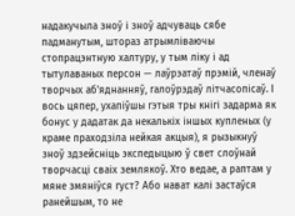надакучыла зноў і зноў адчуваць сябе падманутым, штораз атрымліваючы стопрацэнтную халтуру, у тым ліку і ад тытулаваных персон — лаўрэатаў прэмій, членаў творчых аб'яднанняў, галоўрэдаў літчасопісаў. І вось цяпер, ухапіўшы гэтыя тры кнігі задарма як бонус у дадатак да некалькіх іншых купленых (у краме праходзіла нейкая акцыя), я рызыкнуў зноў здзейсніць экспедыцыю ў свет слоўнай творчасці сваіх землякоў. Хто ведае, а раптам у мяне змяніўся густ? Або нават калі застаўся ранейшым, то не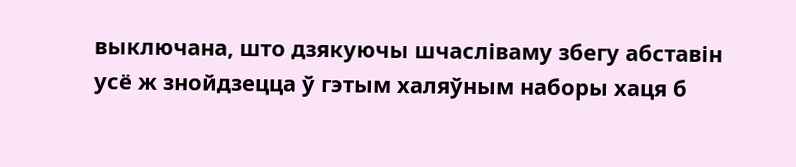выключана, што дзякуючы шчасліваму збегу абставін усё ж знойдзецца ў гэтым халяўным наборы хаця б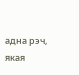адна рэч, якая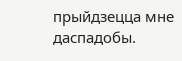прыйдзецца мне даспадобы.